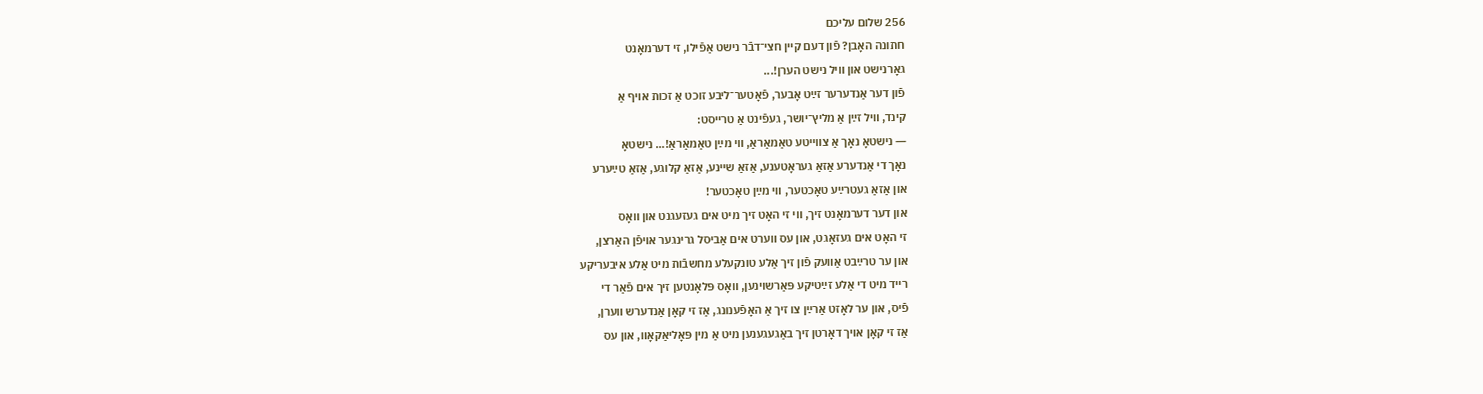256 שלום עליכם
חתונה האָבן? פֿון דעם קײן חצי־דבֿר נישט אַפֿילו, זי דערמאָנט
גאָרנישט און װיל נישט הערן!...
פֿון דער אַנדערער זײַט אָבער, פֿאָטער־ליבע זוכט אַ זכות אױף אַ
קינד, װיל זײַן אַ מליץ־יושר, געפֿינט אַ טרײסט:
― נישטאָ נאָך אַ צװײטע טאַמאַראַ, װי מײַן טאַמאַראַ!... נישטאָ
נאָך די אַנדערע אַזאַ געראָטענע, אַזאַ שײנע, אַזאַ קלוגע, אַזאַ טײַערע
און אַזאַ געטרײַע טאָכטער, װי מײַן טאָכטער!
און דער דערמאָנט זיך, װי זי האָט זיך מיט אים געזעגנט און װאָס
זי האָט אים געזאָגט, און עס װערט אים אַביסל גרינגער אױפֿן האַרצן,
און ער טרײַבט אַװעק פֿון זיך אַלע טונקעלע מחשבֿות מיט אַלע איבעריקע
רײד מיט די אַלע זײַטיקע פּאַרשױנען, װאָס פּלאָנטען זיך אים פֿאַר די
פֿיס, און ער לאָזט אַרײַן צו זיך אַ האָפֿענונג, אַז זי קאָן אַנדערש װערן,
אַז זי קאָן אױך דאָרטן זיך באַגעגענען מיט אַ מין פּאָליאַקאָװ, און עס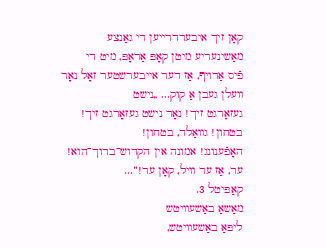קאָן זיך איבערדרײען די גאַנצע מאַשינעריע מיטן קאָפּ אַראָפּ, מיט די
פֿיס אַרױף, אַז דער אײבערשטער זאָל נאָר װעלן געבן אַ קוק... „נישט
געזאָרגט זיך! נאָר נישט געזאָרגט זיך! בטחון! גװאַלד, בטחון!
האָפֿענונג! אמונה אין הקדוש־ברוך־הוא! ער, אַז ער װיל, קאָן ער!“...
קאַפּיטל 3.
מאַשאַ באַשעװיטש
ליפּאַ באַשעװיטש,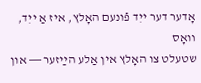אָדער דער ייִד פֿונעם האָלץ, איז אַ ייִד, װאָס
שטעלט צו האָלץ אין אַלע הײַזער ― און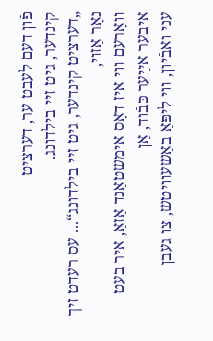פֿון דעם לעבט ער, דערציט
קינדער, גיט זײ בילדונג.
„דערציט קינדער, גיט זײ בילדונג“... עס רעדט זיך נאָר אַזױ,
װאָרעם װי איז דאָס אימשטאַנד אַזאַ, איר בעט איבער אײַער כּבֿוד, אַן
עני ואבֿיון, װי ליפּאַ באַשעװיטש, צו געבן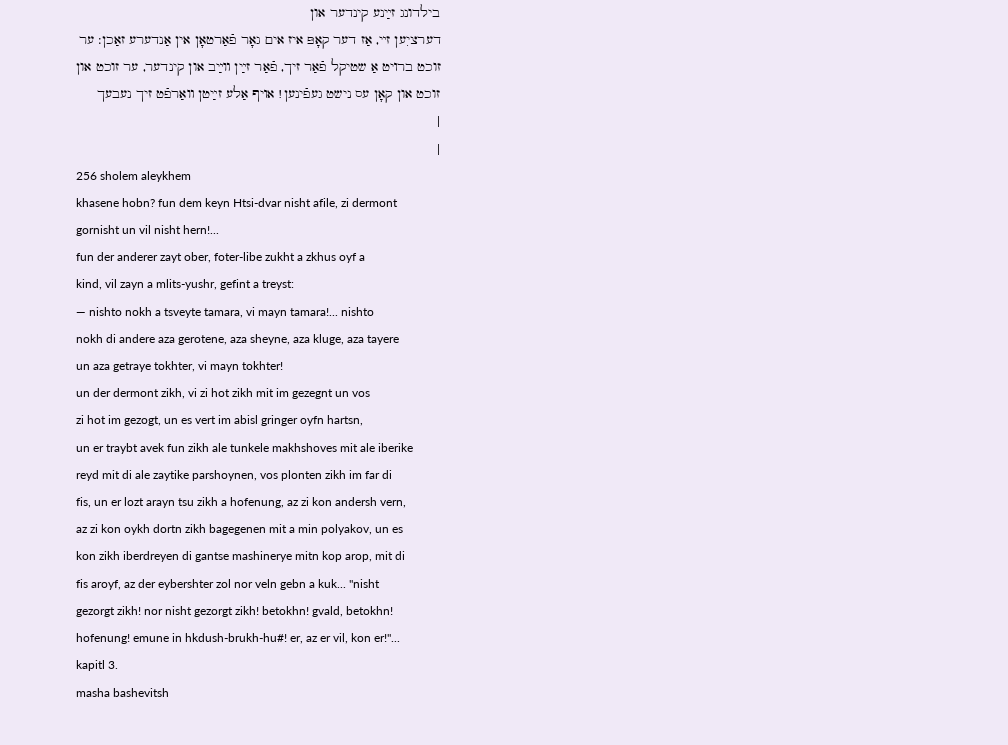בילדונג זײַנע קינדער און
דערציִען זײ, אַז דער קאָפּ איז אים גאָר פֿאַרטאָן אין אַנדערע זאַכן: ער
זוכט ברױט אַ שטיקל פֿאַר זיך, פֿאַר זײַן װײַב און קינדער, ער זוכט און
זוכט און קאָן עס נישט געפֿינען! אױף אַלע זײַטן װאַרפֿט זיך נעבעך
|
|
256 sholem aleykhem
khasene hobn? fun dem keyn Htsi-dvar nisht afile, zi dermont
gornisht un vil nisht hern!...
fun der anderer zayt ober, foter-libe zukht a zkhus oyf a
kind, vil zayn a mlits-yushr, gefint a treyst:
― nishto nokh a tsveyte tamara, vi mayn tamara!... nishto
nokh di andere aza gerotene, aza sheyne, aza kluge, aza tayere
un aza getraye tokhter, vi mayn tokhter!
un der dermont zikh, vi zi hot zikh mit im gezegnt un vos
zi hot im gezogt, un es vert im abisl gringer oyfn hartsn,
un er traybt avek fun zikh ale tunkele makhshoves mit ale iberike
reyd mit di ale zaytike parshoynen, vos plonten zikh im far di
fis, un er lozt arayn tsu zikh a hofenung, az zi kon andersh vern,
az zi kon oykh dortn zikh bagegenen mit a min polyakov, un es
kon zikh iberdreyen di gantse mashinerye mitn kop arop, mit di
fis aroyf, az der eybershter zol nor veln gebn a kuk... "nisht
gezorgt zikh! nor nisht gezorgt zikh! betokhn! gvald, betokhn!
hofenung! emune in hkdush-brukh-hu#! er, az er vil, kon er!''...
kapitl 3.
masha bashevitsh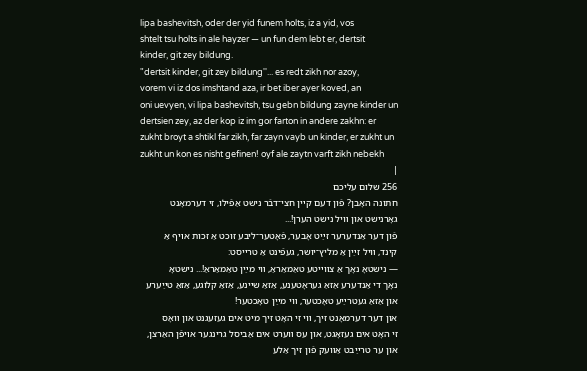lipa bashevitsh, oder der yid funem holts, iz a yid, vos
shtelt tsu holts in ale hayzer ― un fun dem lebt er, dertsit
kinder, git zey bildung.
"dertsit kinder, git zey bildung''... es redt zikh nor azoy,
vorem vi iz dos imshtand aza, ir bet iber ayer koved, an
oni uevyen, vi lipa bashevitsh, tsu gebn bildung zayne kinder un
dertsien zey, az der kop iz im gor farton in andere zakhn: er
zukht broyt a shtikl far zikh, far zayn vayb un kinder, er zukht un
zukht un kon es nisht gefinen! oyf ale zaytn varft zikh nebekh
|
256 שלום עליכם
חתונה האָבן? פֿון דעם קײן חצי־דבֿר נישט אַפֿילו, זי דערמאָנט
גאָרנישט און װיל נישט הערן!...
פֿון דער אַנדערער זײַט אָבער, פֿאָטער־ליבע זוכט אַ זכות אױף אַ
קינד, װיל זײַן אַ מליץ־יושר, געפֿינט אַ טרײסט:
― נישטאָ נאָך אַ צװײטע טאַמאַראַ, װי מײַן טאַמאַראַ!... נישטאָ
נאָך די אַנדערע אַזאַ געראָטענע, אַזאַ שײנע, אַזאַ קלוגע, אַזאַ טײַערע
און אַזאַ געטרײַע טאָכטער, װי מײַן טאָכטער!
און דער דערמאָנט זיך, װי זי האָט זיך מיט אים געזעגנט און װאָס
זי האָט אים געזאָגט, און עס װערט אים אַביסל גרינגער אױפֿן האַרצן,
און ער טרײַבט אַװעק פֿון זיך אַלע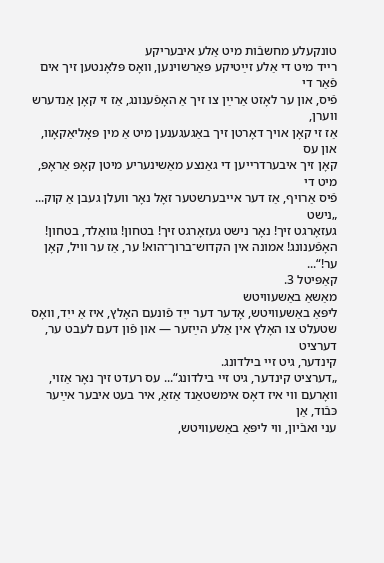טונקעלע מחשבֿות מיט אַלע איבעריקע
רײד מיט די אַלע זײַטיקע פּאַרשױנען, װאָס פּלאָנטען זיך אים פֿאַר די
פֿיס, און ער לאָזט אַרײַן צו זיך אַ האָפֿענונג, אַז זי קאָן אַנדערש װערן,
אַז זי קאָן אױך דאָרטן זיך באַגעגענען מיט אַ מין פּאָליאַקאָװ, און עס
קאָן זיך איבערדרײען די גאַנצע מאַשינעריע מיטן קאָפּ אַראָפּ, מיט די
פֿיס אַרױף, אַז דער אײבערשטער זאָל נאָר װעלן געבן אַ קוק... „נישט
געזאָרגט זיך! נאָר נישט געזאָרגט זיך! בטחון! גװאַלד, בטחון!
האָפֿענונג! אמונה אין הקדוש־ברוך־הוא! ער, אַז ער װיל, קאָן ער!“...
קאַפּיטל 3.
מאַשאַ באַשעװיטש
ליפּאַ באַשעװיטש, אָדער דער ייִד פֿונעם האָלץ, איז אַ ייִד, װאָס
שטעלט צו האָלץ אין אַלע הײַזער ― און פֿון דעם לעבט ער, דערציט
קינדער, גיט זײ בילדונג.
„דערציט קינדער, גיט זײ בילדונג“... עס רעדט זיך נאָר אַזױ,
װאָרעם װי איז דאָס אימשטאַנד אַזאַ, איר בעט איבער אײַער כּבֿוד, אַן
עני ואבֿיון, װי ליפּאַ באַשעװיטש,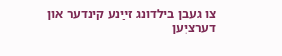צו געבן בילדונג זײַנע קינדער און
דערציִען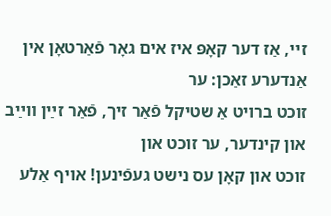זײ, אַז דער קאָפּ איז אים גאָר פֿאַרטאָן אין אַנדערע זאַכן: ער
זוכט ברױט אַ שטיקל פֿאַר זיך, פֿאַר זײַן װײַב און קינדער, ער זוכט און
זוכט און קאָן עס נישט געפֿינען! אױף אַלע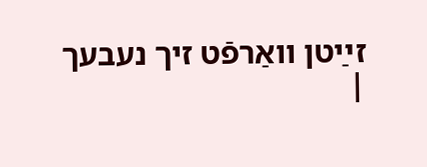זײַטן װאַרפֿט זיך נעבעך
|